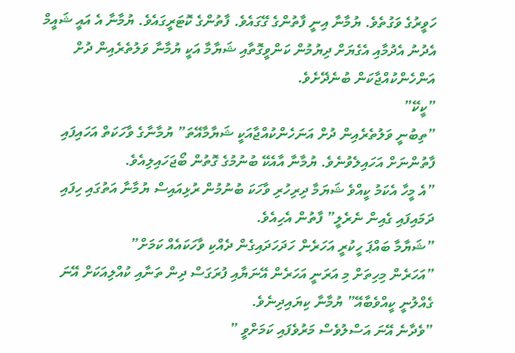ހަވީރުގެ ވަގުތެވެ. ޔުމާނާ އިނީ ފާތުންގެ ގޭގައެވެ. ފާތުންގެ ކޮޓަރީގައެވެ. ޔުމާނާ އެ އައީ ޝައީމް އެދުނު އެދުމާއި އެގެޔަށް ދިޔުމުން ކަންވީގޮތާއި ޝަޔާމާ އަކީ ޔުމާނާ ވަލުތެރެއިން ދުށް އަންހެންކުއްޖާކަން ބުނެދޭށެވެ.
”ކީކޭ”
”ތިބުނީ ވަލުތެރެއިން ދުށް އަނަހެންކުއްޖާއަކީ ޝަޔާމާއޭތަ” ޔުމާނާގެ ވާހަކަތް އަހައިފައި ފާތުންނަށް އަހައިލެވުނެވެ. ޔުމާނާ އާއެކޭ ބުނުމުގެ ގޮތުން ބޯޖަހައިލިއެވެ.
”އެ މީހާ އެކަމު ކީއްވެ ޝަޔަމާ ދިރިހުރި ވާހަކަ ބުނުމުން ރުޅިއައިސް ޔުމާނާ އަތުގައި ހިފައި ދަމައިފައި ގެއިން ނެރެލީ” ފާތުން އެހިއެވެ.
”ޝަޔާމާ ބައްޕަ ހީކުރީ އަހަރެން ހަދަހަދައިގެން ދެއްކި ވާހަކައެއް ކަމަށް”
”އަހަރެން މިހިތަށް މި އަރަނީ އަހަރެން އޭނަޔާއި ފުރަގަސް ދިން ތަނާއި ކުއްލިއަކަށް އޭނަ ގެއްލުނީ ކީއްވެބާއޭ” ޔުމާނާ ކިޔައިދިނެވެ.
”ވެދާނެ އޭނަ އަސްލުވެސް މަރުވެފައި ކަމަށްވީ ”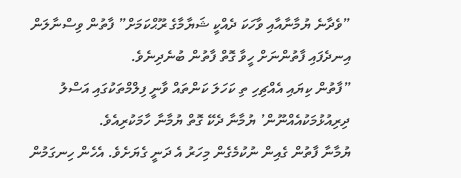”ވެދާނެ ޔުމާނާއާއި ވާހަކަ ދެއްކީ ޝަޔާމާގެ ރޫޙްކަމަށް” ފާތުން ވިސްނާލަން އިނދެފައި ފާތުންނަށް ހީވާ ގޮތް ފާތުން ބުނެދިނެވެ.
”ފާތުން ކިޔައި އެއްޗިހި ތި ކަހަލަ ކަންތައް ވާނީ ފިލްމްތަކުގައި އަސްލު ދިރިއުޅުމަކުއެއްނޫން’ ޔުމާނާ ދެކޭ ގޮތް ޔުމާނާ ހާމަކުރިއެވެ.
ޔުމާނާ ފާތުން ގެއިން ނުކުމެގެން މިހަރު އެ ދަނީ ގެޔަށެވެ. އެހެން ހިނގަމުން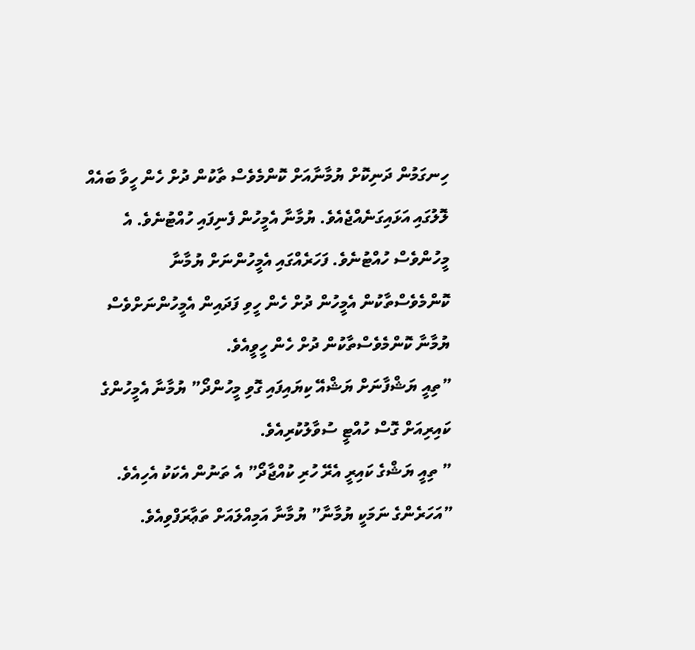ހިނގަމުން ދަނިކޮށް ޔުމާނާއަށް ކޮންމެވެސް ތާކުން ދުށް ހެން ހީވާ ބައެއް ލޮލުގައި އަޅައިގަނެއްޖެއެވެ. ޔުމާނާ އެމީހުން ފެނިފައި ހުއްޓުނެވެ. އެ މީހުންވެސް ހުއްޓުނެވެ. ފަހަރެއްގައި އެމީހުންނަށް ޔުމާނާ ކޮންމެވެސްތާކުން އެމީހުން ދުށް ހެން ހީވި ފަދައިން އެމީހުންނަށްވެސް ޔުމާނާ ކޮންމެވެސްތާކުން ދުށް ހެން ހީވީއެވެ.
”ތިއީ ޔަޝްފާނަށް ޔަޝްއޭ ކިޔައިފައި ގޮވި މީހުންދޯ” ޔުމާނާ އެމީހުންގެ ކައިރިއަށް ގޮސް ހުއްޓީ ސުވާލުކުރިއެވެ.
” ތިއީ ޔަޝްގެ ކައިރީ އެރޭ ހުރި ކުއްޖާދޯ” އެ ތަނުން އެކަކު އެހިއެވެ.
”އަހަރެންގެ ނަމަކީ ޔުމާނާ” ޔުމާނާ އަމިއްލައަށް ތަޢާރަފްވިއެވެ.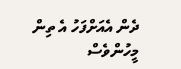ދެން އެއަށްފަހު އެ ތިން މީހުންވެސް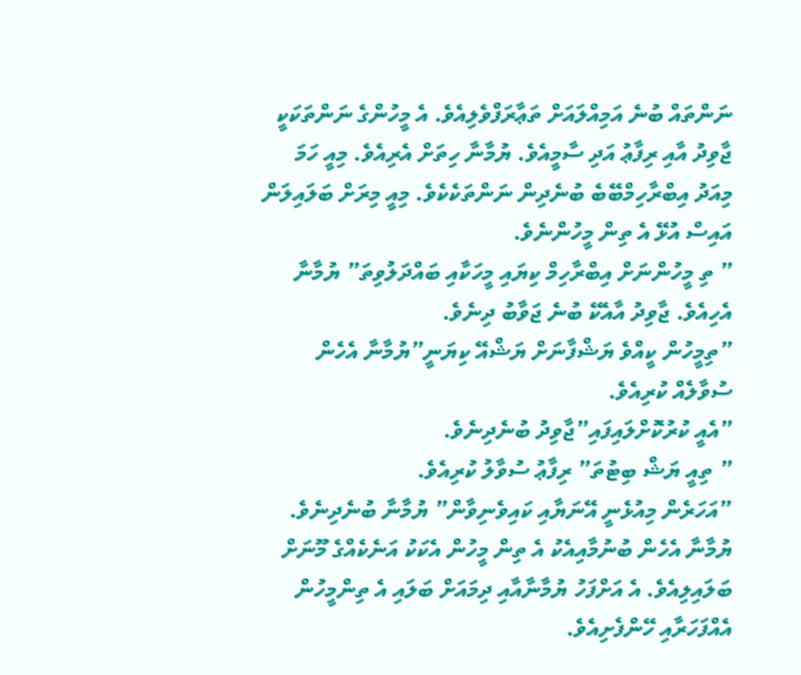ނަންތައް ބުނެ އަމިއްލައަށް ތަޢާރަފްވެލިއެވެ. އެ މީހުންގެ ނަންތަކަކީ ޖާވިދު އާއި ރިފާޢު އަދި ސާމީއެވެ. ޔުމާނާ ހިތަށް އެރިއެވެ. މިއީ ހަމަ މިއަދު އިބްރާހިމްބޭބެ ބުނެދިން ނަންތަކެކެވެ. މިއީ މިރަށް ބަލައިލަން އައިސް އުޅޭ އެ ތިން މީހުންނެވެ.
” ތި މީހުންނަށް އިބްރާހިމް ކިޔައި މީހަކާއި ބައްދަލުވިތަ” ޔުމާނާ އެހިއެވެ. ޖާވިދު އާއެކޭ ބުނެ ޖަވާބު ދިނެވެ.
”ތިމީހުން ކީއްވެ ޔަޝްފާނަށް ޔަޝްއޭ ކިޔަނީ”ޔުމާނާ އެހެން ސުވާލެއް ކުރިއެވެ.
”އެއީ ކުރުކޮށްލައިފައި”ޖާވިދު ބުނެދިނެވެ.
” ތިއީ ޔަޝް ބިޓުތަ” ރިފާޢު ސުވާލު ކުރިއެވެ.
”އަހަރެން މިއުޅެނީ އޭނަޔާއި ކައިވެނިވާން” ޔުމާނާ ބުނެދިނެވެ. ޔުމާނާ އެހެން ބުނުމާއިއެކު އެ ތިން މީހުން އެކަކު އަނެކެއްގެ މޫނަށް ބަލައިލިއެވެ. އެ އަށްފަހު ޔުމާނާއާއި ދިމައަށް ބަލައި އެ ތިންމީހުން އެއްފަހަރާއި ހޭންފެށިއެވެ.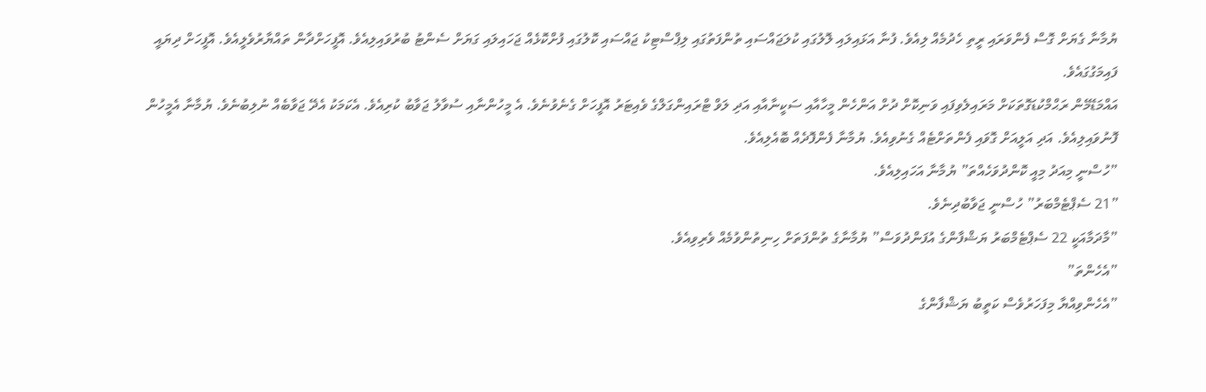ޔުމާނާ ގެޔަށް ގޮސް ފެންވަރައި ރީތި ހެދުމެއް ލިއެވެ. ފުނާ އަޅައިލައި ލޮލުގައި ކުލަޖައްސައި ތުންފަތުގައި ލިޕްސްޓިކު ޖައްސައި ކޮލުގައި ފުށްކޮޅެއް ޖަހައިލައި ގަޔަށް ސެންޓު ބުރުވައިލިއެވެ. އޮފީހަށްދާން ތައްޔާރުވެލީއެވެ. އޮފީހަށް ދިޔައީ ފައިމަގުގައެވެ.
އައްމަޑޭމެން ރަޙްމްކުޑަގޮތަކަށް މަރައިލެވިފައި ވަނިކޮށް ދުށް އަންހެން މީހާއާއި ސަކީނާއާއި އަދި ލަވް ޓްރައިންގަލްގެ ވެއިޓަރު އޮފީހަށް ގެނެވުނެވެ. އެ މީހުންނާއި ސުވާލު ޖަވާބު ކުރިއެވެ. އެކަމަކު އެދޭ ޖަވާބެއް ނުލިބުނެވެ. ޔުމާނާ އެމީހުން ފޮނުވައިލިއެވެ. އަދި އަލީއަށް ގޮވައި ފެންތަށްޓެއް ގެނުވިއެވެ. ޔުމާނާ ފެންފޮދެއް ބޮއެލިއެވެ.
”ހުސްނީ މިއަދު މިއީ ކޮންދުވަހެއްތަ” ޔުމާނާ އަހައިލިއެވެ.
”21 ސެޕްޓެމްބަރު” ހުސްނީ ޖަވާބުދިނެވެ.
”މާދަމާއަކީ 22 ސެޕްޓެމްބަރު ޔަޝްފާންގެ އުފަންދުވަސް” ޔުމާނާގެ ތުންފަތަށް ހިނިތުންވުމެއް ވެރިވިއެވެ.
”އެހެންތަ”
”އެހެންވިއްޔާ މިފަހަރުވެސް ކަތީބު ޔަޝްފާންގެ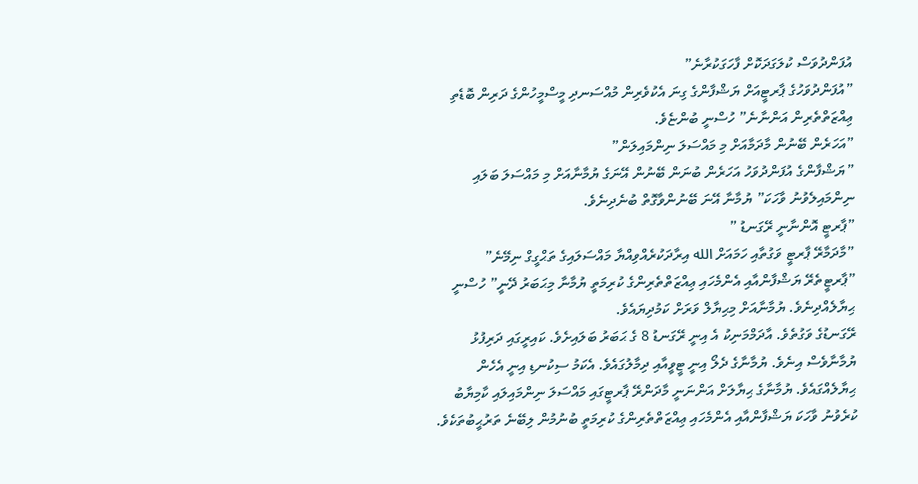އުފަންދުވަސް ކުލަގަދަކޮށް ފާހަގަކުރާނެ”
”އުފަންދުވަހުގެ ޕާރޓީއަށް ޔަޝްފާންގެ ގިނަ އެކުވެރިން މުއްސަނދި މީސްމީހުންގެ ދަރިން ބޮޑެތި ޢިއްޒަތްތެރިން އަންނާނެ” ހުސްނީ ބުންޏެވެ.
”އަހަރެން ބޭނުން މާދަމާއަށް މި މައްސަލަ ނިންމައިލަން”
”ޔަޝްފާންގެ އުފަންދުވަހު އަހަރެން ބުނަން ބޭނުން އޭނަގެ ޔުމާނާއަށް މި މައްސަލަ ބަލައި ނިންމައިލެވުނު ވާހަކަ” ޔުމާނާ އޭނަ ބޭނުންވާގޮތް ބުނެދިނެވެ.
”ޕާރޓީ އޮންނާނީ ރޭގަނޑު ”
”މާދަމާރޭ ޕާރޓީ ވަގުތާއި ހަމައަށް الله އިރާދަކުރެއްވިއްޔާ މައްސަލައިގެ ތަޙްގީގް ނިމޭނެ”
”ޕާރޓީތެރޭ ޔަޝްފާންއާއި އެންމެހައި ޢިއްޒަތްތެރިންގެ ކުރިމަތީ ޔުމާނާ މިޙަބަރު ދޭނީ” ހުސްނީ ޙިޔާލެއްދިނެވެ. ޔުމާނާއަށް މިޙިޔާލް ވަރަށް ކަމުދިޔައެވެ.
ރޭގަނޑުގެ ވަގުތެވެ. އާދަމްމަނިކު އެ އިނީ ރޭގަނޑު 8 ގެ ޙަބަރު ބަލައިށެވެ. ކައިރީގައި ދަރިފުޅު ޔުމާނާވެސް އިނެވެ. ޔުމާނާގެ ދެލޯ އިނީ ޓީވީއާއި ދިމާލުގައެވެ. އެކަމު ސިކުނޑި އިނީ އެހެން ޙިޔާލެއްގައެވެ. ޔުމާނާގެ ޙިޔާލަށް އަންނަނީ މާދަންރޭ ޕާރޓީގައި މައްސަލަ ނިންމައިލައި ކާމިޔާބު ކުރެވުނު ވާހަކަ ޔަޝްފާންއާއި އެންމެހައި ޢިއްޒަތްތެރިންގެ ކުރިމަތީ ބުނުމުން ލިބޭނެ ތަރުޙީބުތަކެވެ.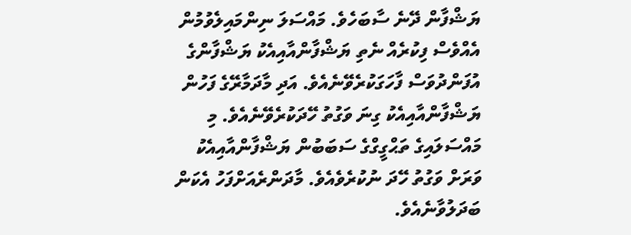ޔަޝްފާން ދޭނެ ސާބަހެވެ. މައްސަލަ ނިންމައިލެވުމުން އެއްވެސް ފިކުރެއް ނެތި ޔަޝްފާންއާއިއެކު ޔަޝްފާންގެ އުފަންދުވަސް ފާހަގަކުރެވޭނެއެވެ. އަދި މާދަމާރޭގެ ފަހުން ޔަޝްފާންއާއިއެކު ގިނަ ވަގުތު ހޭދަކުރެވޭނެއެވެ. މި މައްސަލައިގެ ތަޙްގީގްގެ ސަބަބުން ޔަޝްފާންއާއިއެކު ވަރަށް ވަގުތު ހޭދަ ނުކުރެވެއެވެ. މާދަންރެއަށްފަހު އެކަން ބަދަލުވާނެއެވެ.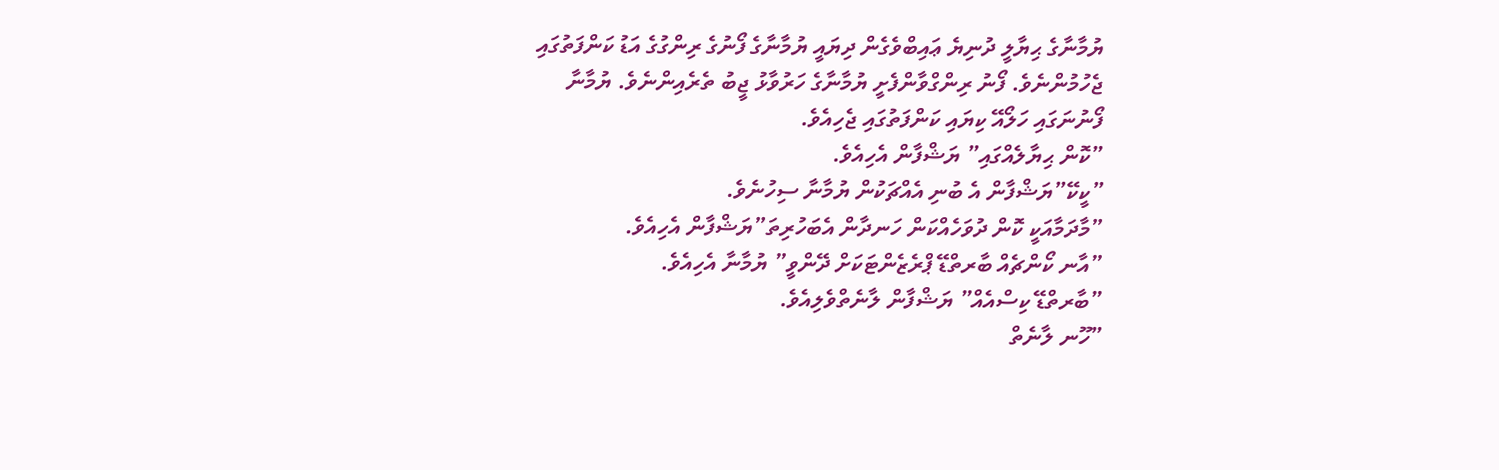ޔުމާނާގެ ޙިޔާލީ ދުނިޔެ ޢައިބްވެގެން ދިޔައީ ޔުމާނާގެ ފޯނުގެ ރިންގުގެ އަޑު ކަންފަތުގައި ޖެހުމުންނެވެ. ފޯނު ރިންގްވާންފެށީ ޔުމާނާގެ ހަރުވާޅު ޖީބު ތެރެއިންނެވެ. ޔުމާނާ ފޯނުނަގައި ހަލޯއޭ ކިޔައި ކަންފަތުގައި ޖެހިއެވެ.
”ކޮން ޙިޔާލެއްގައި” ޔަޝްފާން އެހިއެވެ.
”ކީކޭ”ޔަޝްފާން އެ ބުނި އެއްޗަކުން ޔުމާނާ ސިހުނެވެ.
”މާދަމާއަކީ ކޮން ދުވަހެއްކަން ހަނދާން އެބަހުރިތަ”ޔަޝްފާން އެހިއެވެ.
”އާނ ކޯންޗެއް ބާރތްޑޭ ޕްރެޒެންޓަކަށް ދޭންވީ” ޔުމާނާ އެހިއެވެ.
”ބާރތްޑޭ ކިސްއެއް” ޔަޝްފާން ލާނެތްވެލިއެވެ.
”ހޫނ ލާނެތް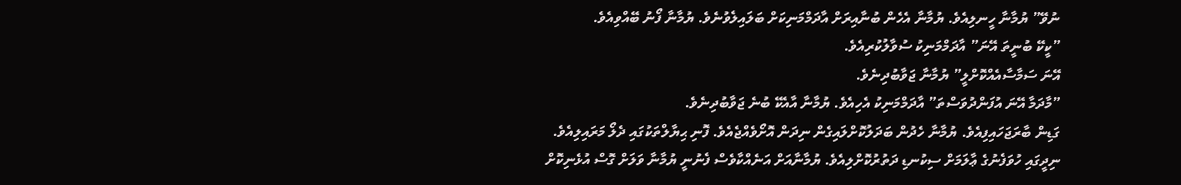ނުވޭ” ޔުމާނާ ހީނލިއެވެ. ޔުމާނާ އެހެން ބުނާއިރަށް އާދަމްމަނިކަށް ބަލައިލެވުނެވެ. ޔުމާނާ ފޯނު ބޭއްވިއެވެ.
”ކީކޭ ބުނީތަ އޭނަ” އާދަމްމަނިކު ސުވާލުކުރިއެވެ.
އޭނަ ސަމާސާއެއްކޮށްލީ” ޔުމާނާ ޖަވާބުދިނެވެ.
”މާދަމާ އޭނަ އުފަންދުވަސްތަ” އާދަމްމަނިކު އެހިއެވެ. ޔުމާނާ އާއެކޭ ބުނެ ޖަވާބުދިނެވެ.
ގަޑިން ބާރަޖަހައިފިއެވެ. ޔުމާނާ ހެދުން ބަދަލުކޮށްލައިގެން ނިދަން އޮށޯވެއްޖެއެވެ. ފޮނި ޙިޔާލްތަކުގައި ދެލޯ މަރައިލިއެވެ. ނިދީގައި ހުވަފެނުގެ ޢާލަމަށް ސިކުނޑި ދަތުރުކޮށްލިއެވެ. ޔުމާނާއަށް އަނެއްކާވެސް ފެނުނީ ޔުމާނާ ވަލަށް ގޮސް އުޅެނިކޮށް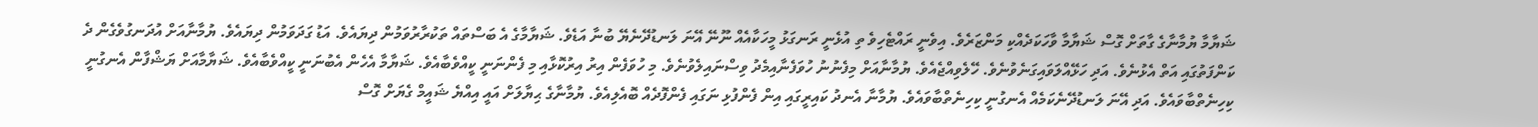ޝަޔާމާ ޔުމާނާގެ ގާތަށް ގޮސް ޝަޔާމާ ވާހަކަދެއްކި މަންޒަރެވެ. އިވެނީ ރައްޓެހިވެ ތި އުޅެނީ ރަނގަޅު މީހަކާއެއް ނޫނޭ އޭނަ ލަނޑުދޭނެޔޭ ބުނާ އަޑެވެ. ޝަޔާމާގެ އެ ބަސްތައް ތަކުރާރުވަމުން ދިޔައެވެ. އަޑު ގަދަވަމުން ދިޔައެވެ. ޔުމާނާއަށް އުދަނގުވެގެން ދެ ކަންފަތުގައި އަތް އެޅުނެވެ. އަދި ހަޅޭއްލަވައިގަނެވުނެވެ. ހޭލެވިއްޖެއެވެ. ޔުމާނާއަށް މިފެނުނު ހުވަފެނާއިމެދު ވިސްނައިލެވުނެވެ. މި ހުވަފެން އިރު އިރުކޮޅާއި މި ފެންނަނީ ކީއްވެބާއެވެ. ޝަޔާމާ އެހެން އެބުނަނީ ކީއްވެބާއެވެ. ޝަޔާމާއަށް ޔަޝްފާން އެނގުނީ ކިހިނެތްބާވައެވެ. އަދި އޭނަ ލަނޑުދޭނެކަމެއް އެނގުނީ ކިހިނެތްބާވައެވެ. ޔުމާނާ އެނދު ކައިރީގައި އިން ފެންފުޅި ނަގައި ފެންފޮދެއް ބޮއެލިއެވެ. ޔުމާނާގެ ޙިޔާލަށް އައީ އިއްޔެ ޝައީމް ގެޔަށް ގޮސް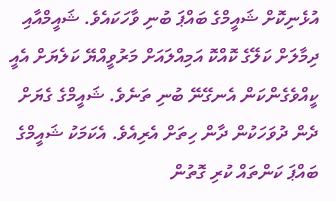އުޅެނިކޮށް ޝައީމްގެ ބައްޕަ ބުނި ވާހަކައެވެ. ޝައީމްއާއި ދިމާލަށް ކަލޭގެ ކޮއްކޮ އަމިއްލައަށް މަރުވީއްޔޭ ކަލެޔަށް އެއީ ކީއްވެގެންކަން އެނގޭނޭ ބުނި ތަނެވެ. ޝައީމްގެ ގެޔަށް ދެން ދުވަހަކުން ދާން ހިތަށް އެރިއެވެ. އެކަމަކު ޝައީމްގެ ބައްޕަ ކަންތައް ކުރި ގޮތުން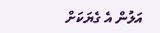އަލުން އެ ގެޔަކަށް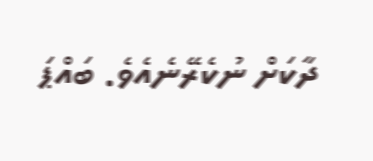ދާކަށް ނުކެރޭނެއެވެ. ބައްޕަ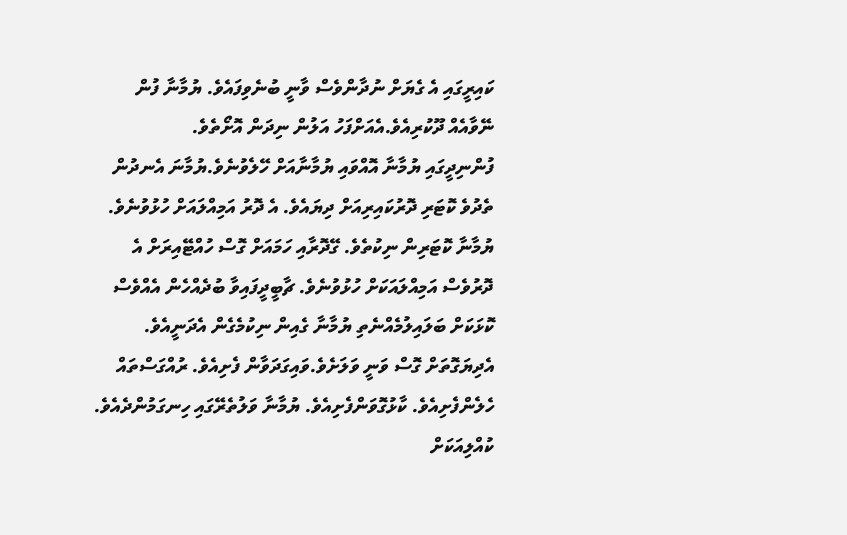ކައިރީގައި އެ ގެޔަށް ނުދާންވެސް ވާނީ ބުނެވިފައެވެ. ޔުމާނާ ފުން ނޭވާއެއް ދޫކުރިއެވެ.އެއަށްފަހު އަލުން ނިދަން އޮށޯތެވެ.
ފުންނިދީގައި ޔުމާނާ އޮއްވައި ޔުމާނާއަށް ހޭލެވުނެވެ.ޔުމާނަ އެނދުން ތެދުވެ ކޮޓަރި ދޮރުކައިރިއަށް ދިޔައެވެ. އެ ދޮރު އަމިއްލައަށް ހުޅުވުނެވެ. ޔުމާނާ ކޮޓަރިން ނިކުތެވެ. ގޭދޮރާއި ހަމައަށް ގޮސް ހުއްޓޭއިރަށް އެ ދޮރުވެސް އަމިއްލައަކަށް ހުޅުވުނެވެ. ޗާބީދީފައިވާ ބުދެއްހެން އެއްވެސް ކޮޅަކަށް ބަލައިލުމެއްނެތި ޔުމާނާ ގެއިން ނިކުމެގެން އެދަނީއެވެ. އެދިޔަގޮތަށް ގޮސް ވަނީ ވަލަށެވެ.ވައިގަދަވާން ފެށިއެވެ. ރުއްގަސްތައް ހެލެންފެށިއެވެ. ކާޅުގޮވަންފެށިއެވެ. ޔުމާނާ ވަލުތެރޭގައި ހިނގަމުންދެއެވެ. ކުއްލިއަކަށް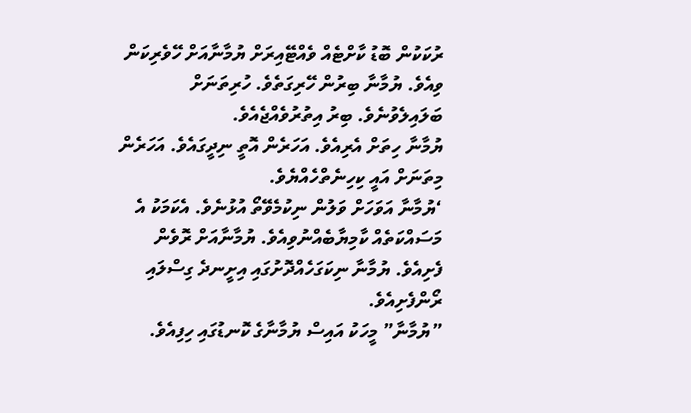ރުކަކުން ބޮޑު ކާށްޓެއް ވެއްޓޭއިރަށް ޔުމާނާއަށް ހޭވެރިކަން ވިއެވެ. ޔުމާނާ ބިރުން ހޭރިގަތެވެ. ހުރިތަނަށް ބަލައިލެވުނެވެ. ބިރު އިތުރުވެއްޖެއެވެ.
ޔުމާނާ ހިތަށް އެރިއެވެ. އަހަރެން އޮތީ ނިދީގައެވެ. އަހަރެން މިތަނަށް އައީ ކިހިނެތްހެއްޔެވެ.
‘ޔުމާނާ އަވަހަށް ވަލުން ނިކުމެވޭތޯ އުޅުނެވެ. އެކަމަކު އެ މަސައްކަތެއް ކާމިޔާބެއްނުވިއެވެ. ޔުމާނާއަށް ރޮވެން ފެށިއެވެ. ޔުމާނާ ނިކަގަހެއްދޮށުގައި އިށީނދެ ގިސްލައި ރޯންފެށިއެވެ.
”ޔުމާނާ” މީހަކު އައިސް ޔުމާނާގެ ކޮނޑުގައި ހިފިއެވެ.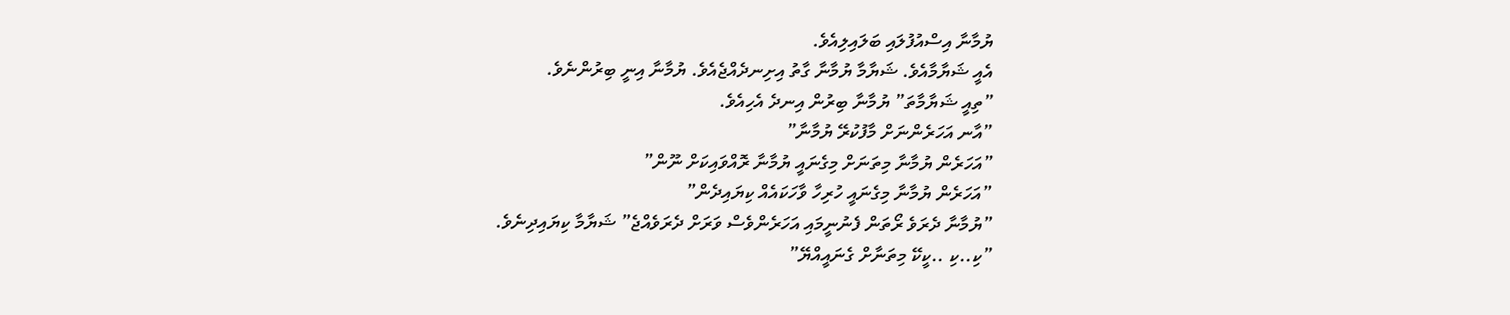ޔުމާނާ އިސްއުފުލައި ބަލައިލިއެވެ.
އެއީ ޝަޔާމާއެވެ. ޝަޔާމާ ޔުމާނާ ގާތު އިށިނދެއްޖެއެވެ. ޔުމާނާ އިނީ ބިރުންނެވެ.
”ތިއީ ޝަޔާމާތަ” ޔުމާނާ ބިރުން އިނދެ އެހިއެވެ.
”އާނ އަހަރެންނަށް މާފުކުރޭ ޔުމާނާ”
”އަހަރެން ޔުމާނާ މިތަނަށް މިގެނައީ ޔުމާނާ ރޮއްވައިކަށް ނޫން”
”އަހަރެން ޔުމާނާ މިގެނައީ ހުރިހާ ވާހަކައެއް ކިޔައިދެން”
”ޔުމާނާ ދެރަވެ ރޯތަން ފެނުނީމައި އަހަރެންވެސް ވަރަށް ދެރަވެއްޖެ” ޝަޔާމާ ކިޔައިދިނެވެ.
”ކި..ކި ..ކީކޭ މިތަނާށް ގެނައީއްޔޭ”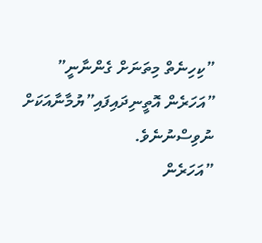”ކިހިނެތް މިތަނަށް ގެންނާނީ”
”އަހަރެން އޮތީނިދައިފައި”ޔުމާނާއަކަށް ނުވިސްނުނެވެ.
”އަހަރެން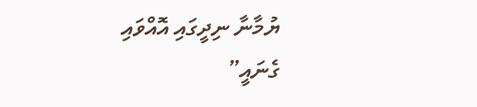ޔުމާނާ ނިދީގައި އޮއްވައި ގެނައީ”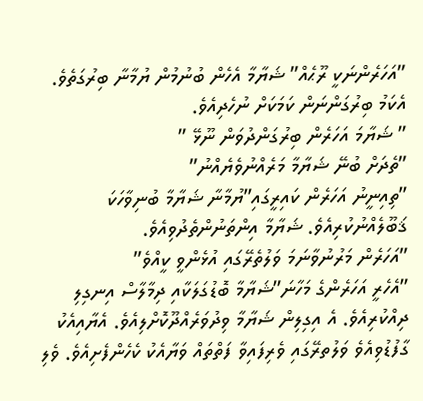”އަހަރެންނަކީ ރޫޙެއް” ޝަޔާމާ އެހެން ބުނުމުން ޔުމާނާ ބިރުގަތެވެ. އެކަމު ބިރުގަންނަން ކަމަކަށް ނުހެދިއެވެ.
” ޝަޔާމަ އަހަރެން ބިރުގަންދުވަން ނޫޅޭ ”
”ތެދަށް ބުނޭ ޝަޔާމާ މަރެއްނުވެޔެއްނު”
”ތިއިނީނު އަހަރެން ކައިރީގައި”ޔުމާނާ ޝަޔާމާ ބުނިވާހަކަ ޤަބޫލެއްނުކުރިއެވެ. ޝަޔާމާ އިންތަނުންތެދުވިއެވެ.
”އަހަރެން މަރުނުވާނަމަ ވަލުތެރޭގައި އުޅެންވީ ކީއްވެ”
”އެހެރީ އަހަރެންގެ މަހާނަ”ޝަޔާމާ ބޮޑުގަލަކާއި ދިމާލާސް އިނގިލި ދިއްކުރިއެވެ. އެ އިގިލިން ޝަޔާމާ ވިދުވަރެއްދޫކޮށްލިއެވެ. އެޔާއިއެކު ގާފުޑުވިއެވެ ވަލުތރޭގައި ވެރިފައިވާ ފަތްތައް ވަޔާއެކު ކެހެންފެށިއެވެ. ވެލި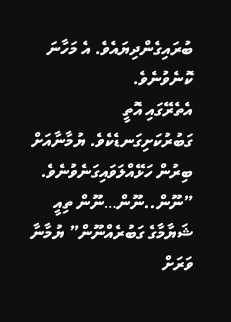ބުރައިގެންދިޔައެވެ. އެ މަހާނަ ކޮނެވުނެވެ.
އެތެރޭގައި އޮތީ ގަބުރުކަށިގަނޑެކެވެ. ޔުމާނާއަށް ބިރުން ހަޅޭއްލަވައިގަނެވުނެވެ.
”ނޫން..ނޫން…ނޫން ތިއީ ޝަޔާމާގެ ގަބުރެއްނޫން” ޔުމާނާ ވަރަށް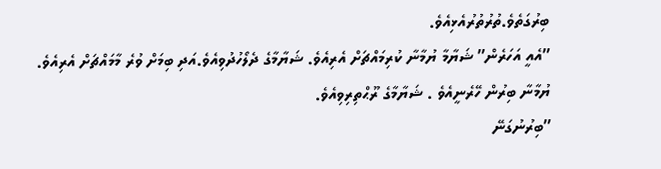ބިރުގަތެވެ.ތުރުތުރުއެޅިއެވެ.
”އެއީ އަހަރެން” ޝަޔާމާ ޔުމާނާ ކުރިމައްޗަށް އެރިއެވެ. ޝަޔާމާގެ ދެލޯހުދުވިއެވެ.އަދި ބިމަށް ވުރެ މާމައްޗަށް އެރިއެވެ.
ޔުމާނާ ބިރުން ހޭރެނީއެވެ . ޝަޔާމާގެ ރޫޙްތިރިވިއެވެ.
”ބިރުނުގަނޭ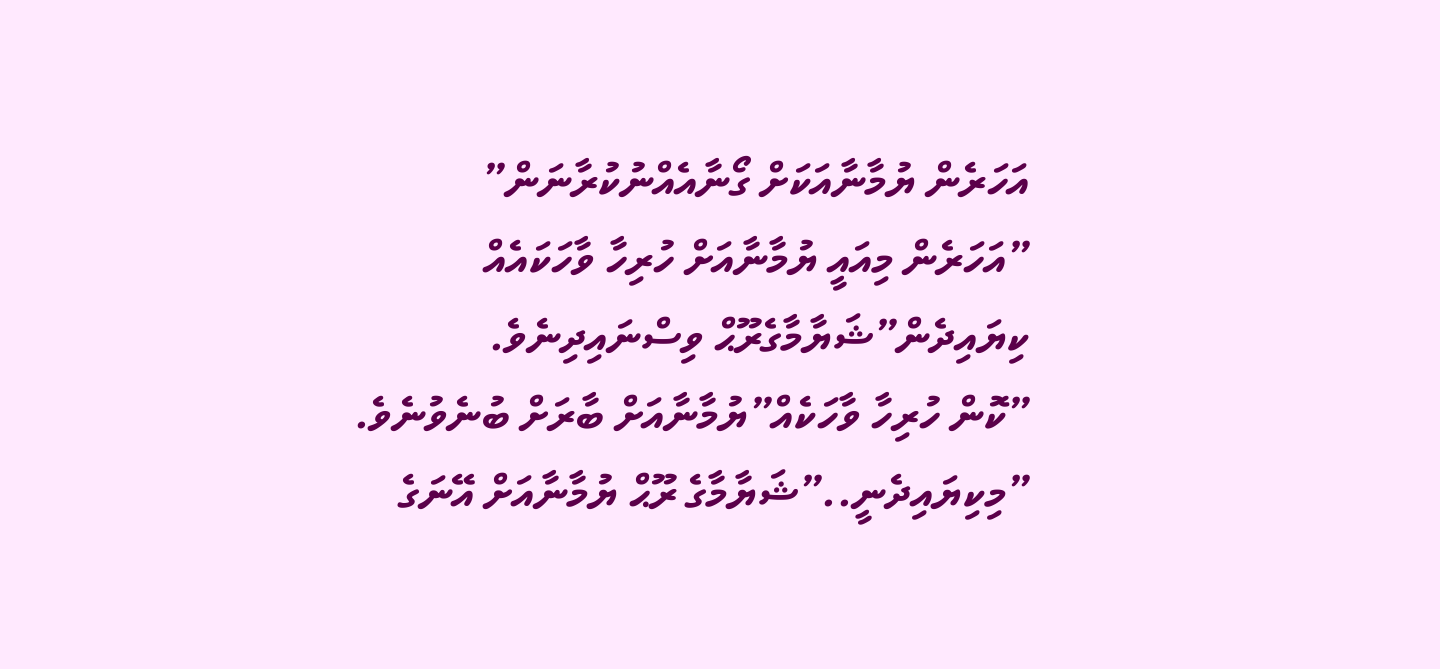އަހަރެން ޔުމާނާއަކަށް ގޯނާއެއްނުކުރާނަން”
”އަހަރެން މިއައީ ޔުމާނާއަށް ހުރިހާ ވާހަކައެއް ކިޔައިދެން”ޝަޔާމާގެރޫޙް ވިސްނައިދިނެވެ.
”ކޮން ހުރިހާ ވާހަކެއް”ޔުމާނާއަށް ބާރަށް ބުނެވުނެވެ.
”މިކިޔައިދެނީ..”ޝަޔާމާގެ ރޫޙް ޔުމާނާއަށް އޭނަގެ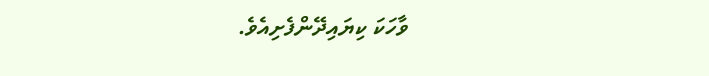ވާހަކަ ކިޔައިދޭންފެށިއެވެ.